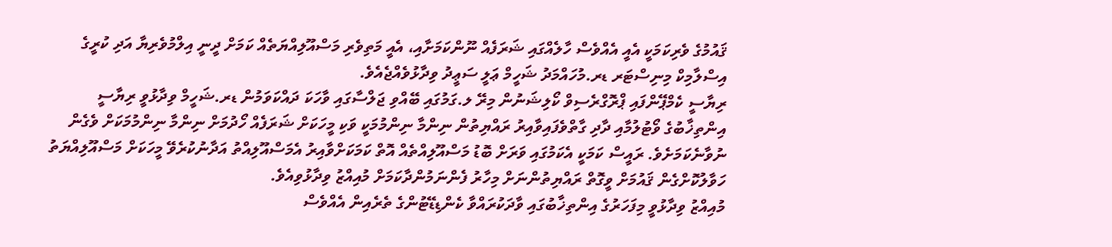ޤައުމުގެ ވެރިކަމަކީ އެއީ އެއްވެސް ހާލެއްގައި ޝަރަފެއް ނޫންކަމަށާއި، އެއީ މަތިވެރި މަސްއޫލިއްޔަތެއް ކަމަށް ދީނީ އިލްމުވެރިޔާ އަދި ކުރީގެ އިސްލާމިކް މިނިސްޓަރ ޑރ.މުހައްމަދު ޝަހީމް ޢަލީ ސަޢީދު ވިދާޅުވެއްޖެއެވެ.
ރިޔާސީ ކެމްޕޭންފައި ޕްރޮގްރެސިވް ކޯލިޝަނުން މިރޭ ލ.ގަމުގައި ބޭއްވި ޖަލްސާގައި ވާހަކަ ދައްކަވަމުން ޑރ.ޝަހީމް ވިދާޅުވީ ރިޔާސީ އިންތިޚާބުގެ ވޯޓުލުމާއި ދާދި ގާތްވެފައިވާއިރު ރައްޔިތުން ނިންމާ ނިންމުމަކީ ވަކި މީހަކަށް ޝަރަފެއް ހޯދުމަށް ނިންމާ ނިންމުމަކަށް ވެގެން ނުވާނެކަމަށެވެ. ރައީސް ކަމަކީ އެކަމުގައި ވަރަށް ބޮޑު މަސްއޫލިއްތެއް އޮތް ކަމަކަށްވާއިރު އެމަސްއޫލިއްތު އަދާނުކުރެވޭ މީހަކަށް މަސްއޫލިއްޔަތު ހަވާލުކޮށްގެން ޤައުމަށް ވީގޮތް ރައްޔިތުންނަށް މިހާރު ފެންނަމުންދާކަމަށް މުއިއްޒު ވިދާޅުވިއެވެ.
މުއިއްޒު ވިދާޅުވީ މިފަހަރުގެ އިންތިޚާބުގައި ވާދަކުރައްވާ ކެންޑިޑޭޓުންގެ ތެރެއިން އެއްވެސް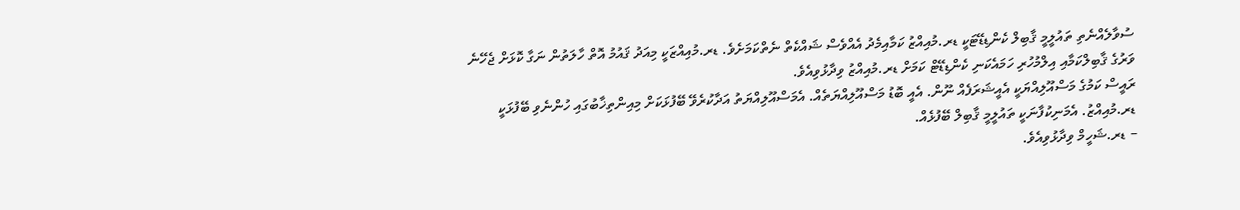ސުވާލެއްނެތި ތައުލީމީ ޤާބިލް ކެންޑިޑޭޓަކީ ޑރ.މުއިއްޒު ކަމާއިމެދު އެއްވެސް ޝައްކެތް ނެތްކަމަށެވެ. ޑރ.މުއިއްޒަކީ މިއަދު ޤައުމު އޮތް ހާލަތުން ނަގާ ކޮޅަށް ޖެހޭނެ ވަރުގެ ޤާބިލްކަމާއި އިލްމުހުރި ހަމައެކަނި ކެންޑިޑޭޓް ކަމަށް ޑރ.މުއިއްޒު ވިދާޅުވިއެވެ.
ރައީސް ކަމުގެ މަސްއޫލިއްޔަކީ އެއީޝަރަފެއް ނޫން. އެއީ ބޮޑު މަސްއޫލިއްޔަތެއް. އެމަސްއޫލިއްޔަތު އަދާކުރެވޭ ބޭފުޅަކަށް މިއިންތިޚާބުގައި ހުންނެވި ބޭފުޅަކީ ޑރ.މުއިއްޒު. އެމަނިކުފާނަކީ ތައުލީމީ ޤާބިލް ބޭފުޅެއް.
– ޑރ.ޝަހީމް ވިދާޅުވިއެވެ.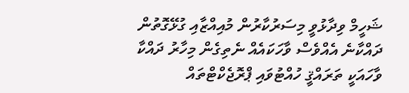ޝަހީމް ވިދާޅުވީ މިސަރުކާރުން މުއިއްޒާއި ގުޅޭގޮތުން ދައްކާނެ އެއްވެސް ވާހަކައެއް ނެތިގެން މިހާރު ދައްކާ ވާހައަކީ ތަރައްޤީ ހުއްޓުވައި ޕްރޮޖެކްޓްތައް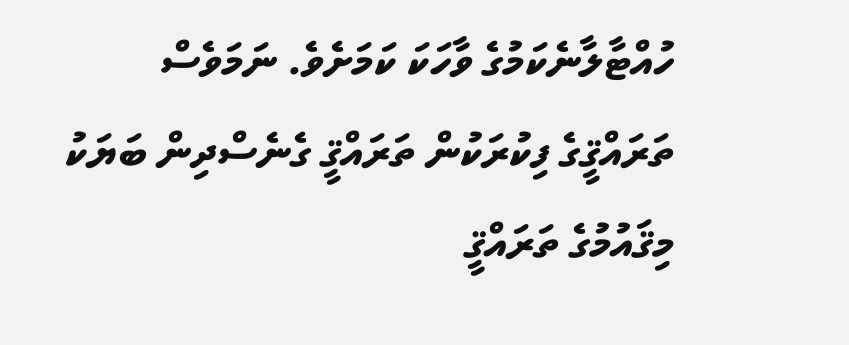ހުއްޓާލާނެކަމުގެ ވާހަކަ ކަމަށެވެ. ނަމަވެސް ތަރައްޤީގެ ފިކުރަކުން ތަރައްޤީ ގެނެސްދިން ބަޔަކު މިޤައުމުގެ ތަރައްޤީ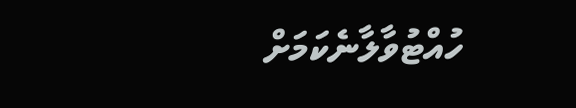ހުއްޓުވާލާނެކަމަށް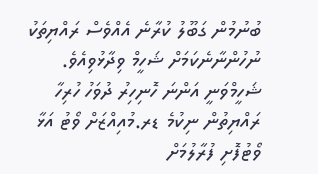ބުނުމުން ގަބޫލު ކުރާނެ އެއްވެސް ރައްޔިތަކު ނުހުންނާނެކަމަށް ޝަހީމް ވިދާޅުވިއެވެ.
ޝަހީމްވަނީ އަންނަ ހޮނިހިރު ދުވަހު ހުރިހާ ރައްޔިތުން ނިކުމެ ޑރ.މުއިއްޒަށް ވޯޓު އަޅާ ވޯޓުފޮށި ފުރާލުމަށް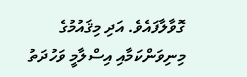ގޮވާލާފައެވެ. އަދި މިޤައުމުގެ މިނިވަންކަމާއި އިސްލާމީ ވަހުދަތު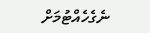ނެގެހެއްޓުމަށް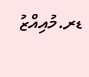ޑރ.މުއިއްޒު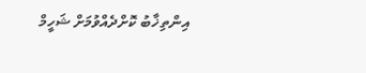އިންތިޚާބު ކޮށްދެއްވުމަށް ޝަހީމް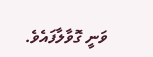ވަނީ ގޮވާލާފައެވެ.